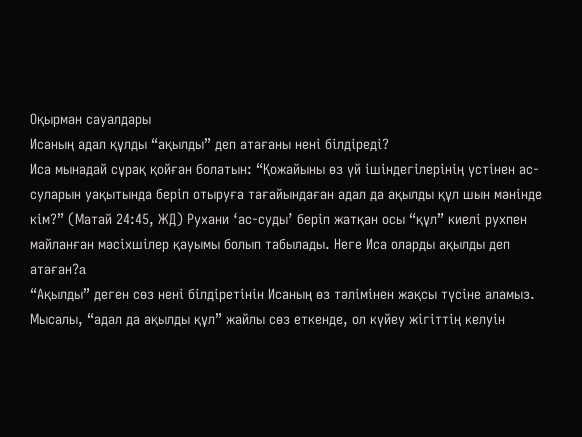Оқырман сауалдары
Исаның адал құлды “ақылды” деп атағаны нені білдіреді?
Иса мынадай сұрақ қойған болатын: “Қожайыны өз үй ішіндегілерінің үстінен ас-суларын уақытында беріп отыруға тағайындаған адал да ақылды құл шын мәнінде кім?” (Матай 24:45, ЖД) Рухани ‘ас-суды’ беріп жатқан осы “құл” киелі рухпен майланған мәсіхшілер қауымы болып табылады. Неге Иса оларды ақылды деп атаған?a
“Ақылды” деген сөз нені білдіретінін Исаның өз тәлімінен жақсы түсіне аламыз. Мысалы, “адал да ақылды құл” жайлы сөз еткенде, ол күйеу жігіттің келуін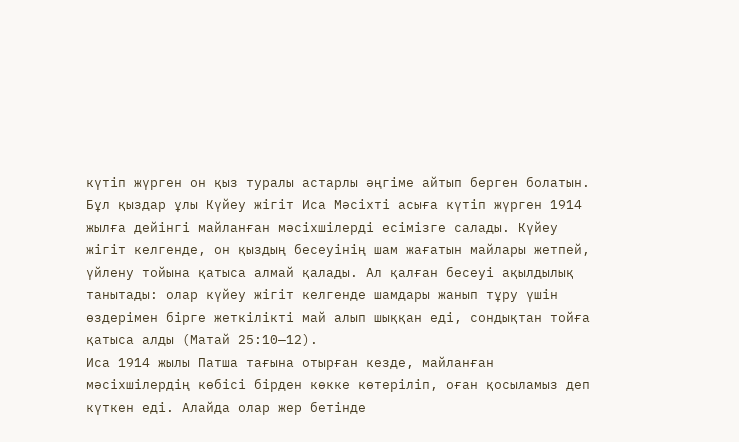күтіп жүрген он қыз туралы астарлы әңгіме айтып берген болатын. Бұл қыздар ұлы Күйеу жігіт Иса Мәсіхті асыға күтіп жүрген 1914 жылға дейінгі майланған мәсіхшілерді есімізге салады. Күйеу жігіт келгенде, он қыздың бесеуінің шам жағатын майлары жетпей, үйлену тойына қатыса алмай қалады. Ал қалған бесеуі ақылдылық танытады: олар күйеу жігіт келгенде шамдары жанып тұру үшін өздерімен бірге жеткілікті май алып шыққан еді, сондықтан тойға қатыса алды (Матай 25:10—12).
Иса 1914 жылы Патша тағына отырған кезде, майланған мәсіхшілердің көбісі бірден көкке көтеріліп, оған қосыламыз деп күткен еді. Алайда олар жер бетінде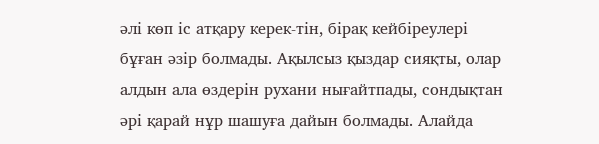әлі көп іс атқару керек-тін, бірақ кейбіреулері бұған әзір болмады. Ақылсыз қыздар сияқты, олар алдын ала өздерін рухани нығайтпады, сондықтан әрі қарай нұр шашуға дайын болмады. Алайда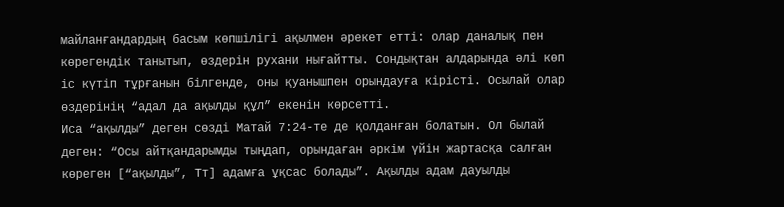майланғандардың басым көпшілігі ақылмен әрекет етті: олар даналық пен көрегендік танытып, өздерін рухани нығайтты. Сондықтан алдарында әлі көп іс күтіп тұрғанын білгенде, оны қуанышпен орындауға кірісті. Осылай олар өздерінің “адал да ақылды құл” екенін көрсетті.
Иса “ақылды” деген сөзді Матай 7:24-те де қолданған болатын. Ол былай деген: “Осы айтқандарымды тыңдап, орындаған әркім үйін жартасқа салған көреген [“ақылды”, Тт] адамға ұқсас болады”. Ақылды адам дауылды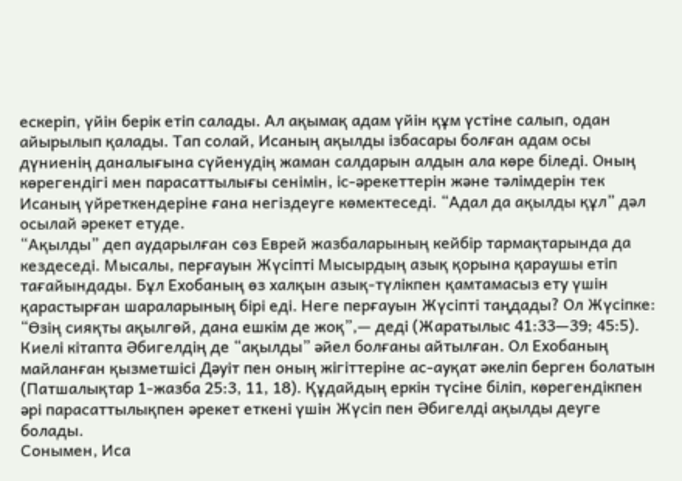ескеріп, үйін берік етіп салады. Ал ақымақ адам үйін құм үстіне салып, одан айырылып қалады. Тап солай, Исаның ақылды ізбасары болған адам осы дүниенің даналығына сүйенудің жаман салдарын алдын ала көре біледі. Оның көрегендігі мен парасаттылығы сенімін, іс-әрекеттерін және тәлімдерін тек Исаның үйреткендеріне ғана негіздеуге көмектеседі. “Адал да ақылды құл” дәл осылай әрекет етуде.
“Ақылды” деп аударылған сөз Еврей жазбаларының кейбір тармақтарында да кездеседі. Мысалы, перғауын Жүсіпті Мысырдың азық қорына қараушы етіп тағайындады. Бұл Ехобаның өз халқын азық-түлікпен қамтамасыз ету үшін қарастырған шараларының бірі еді. Неге перғауын Жүсіпті таңдады? Ол Жүсіпке: “Өзің сияқты ақылгөй, дана ешкім де жоқ”,— деді (Жаратылыс 41:33—39; 45:5). Киелі кітапта Әбигелдің де “ақылды” әйел болғаны айтылған. Ол Ехобаның майланған қызметшісі Дәуіт пен оның жігіттеріне ас-ауқат әкеліп берген болатын (Патшалықтар 1-жазба 25:3, 11, 18). Құдайдың еркін түсіне біліп, көрегендікпен әрі парасаттылықпен әрекет еткені үшін Жүсіп пен Әбигелді ақылды деуге болады.
Сонымен, Иса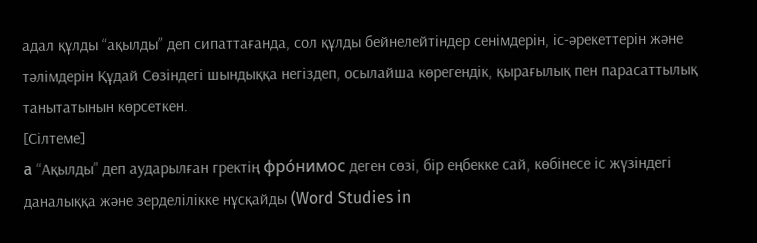адал құлды “ақылды” деп сипаттағанда, сол құлды бейнелейтіндер сенімдерін, іс-әрекеттерін және тәлімдерін Құдай Сөзіндегі шындыққа негіздеп, осылайша көрегендік, қырағылық пен парасаттылық танытатынын көрсеткен.
[Сілтеме]
a “Ақылды” деп аударылған гректің фро́нимос деген сөзі, бір еңбекке сай, көбінесе іс жүзіндегі даналыққа және зерделілікке нұсқайды (Word Studies in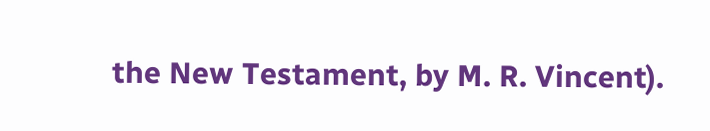the New Testament, by M. R. Vincent).